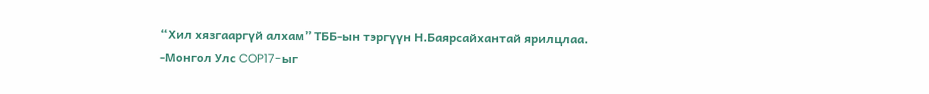“Хил хязгааргүй алхам” ТББ-ын тэргүүн Н.Баярсайхантай ярилцлаа.
-Монгол Улс COP17-ыг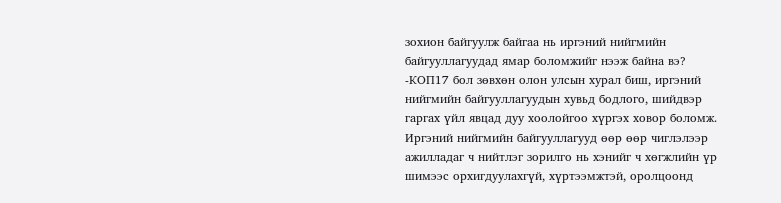зохион байгуулж байгаа нь иргэний нийгмийн байгууллагуудад ямар боломжийг нээж байна вэ?
-КОП17 бол зөвхөн олон улсын хурал биш, иргэний нийгмийн байгууллагуудын хувьд бодлого, шийдвэр гаргах үйл явцад дуу хоолойгоо хүргэх ховор боломж. Иргэний нийгмийн байгууллагууд өөр өөр чиглэлээр ажилладаг ч нийтлэг зорилго нь хэнийг ч хөгжлийн үр шимээс орхигдуулахгүй, хүртээмжтэй, оролцоонд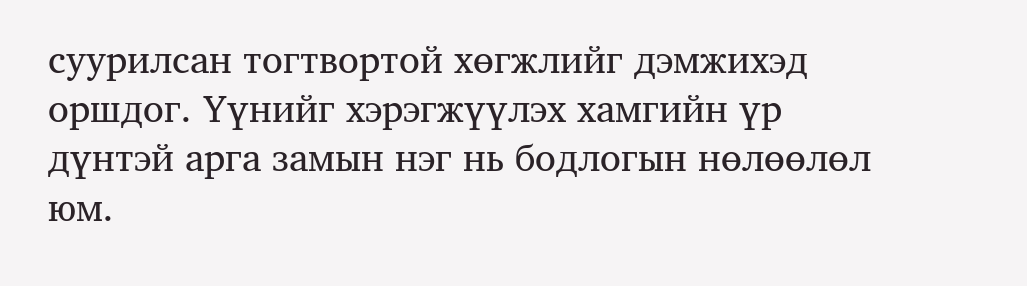суурилсан тогтвортой хөгжлийг дэмжихэд оршдог. Үүнийг хэрэгжүүлэх хамгийн үр дүнтэй арга замын нэг нь бодлогын нөлөөлөл юм.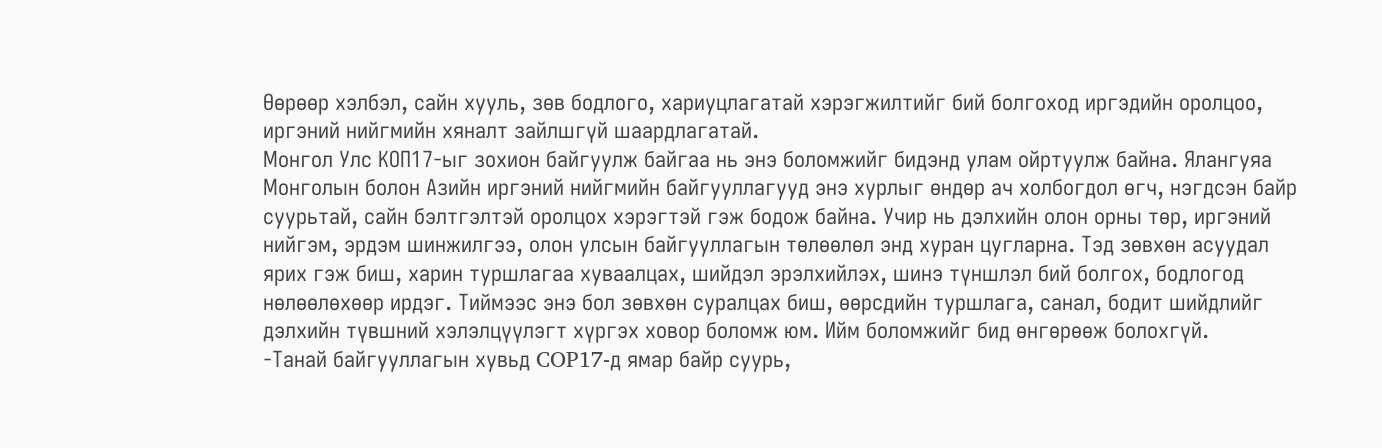Өөрөөр хэлбэл, сайн хууль, зөв бодлого, хариуцлагатай хэрэгжилтийг бий болгоход иргэдийн оролцоо, иргэний нийгмийн хяналт зайлшгүй шаардлагатай.
Монгол Улс КОП17-ыг зохион байгуулж байгаа нь энэ боломжийг бидэнд улам ойртуулж байна. Ялангуяа Монголын болон Азийн иргэний нийгмийн байгууллагууд энэ хурлыг өндөр ач холбогдол өгч, нэгдсэн байр суурьтай, сайн бэлтгэлтэй оролцох хэрэгтэй гэж бодож байна. Учир нь дэлхийн олон орны төр, иргэний нийгэм, эрдэм шинжилгээ, олон улсын байгууллагын төлөөлөл энд хуран цугларна. Тэд зөвхөн асуудал ярих гэж биш, харин туршлагаа хуваалцах, шийдэл эрэлхийлэх, шинэ түншлэл бий болгох, бодлогод нөлөөлөхөөр ирдэг. Тиймээс энэ бол зөвхөн суралцах биш, өөрсдийн туршлага, санал, бодит шийдлийг дэлхийн түвшний хэлэлцүүлэгт хүргэх ховор боломж юм. Ийм боломжийг бид өнгөрөөж болохгүй.
-Танай байгууллагын хувьд COP17-д ямар байр суурь,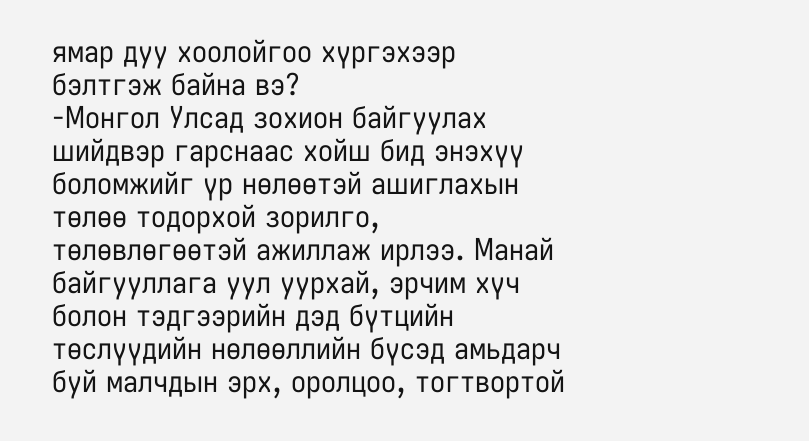ямар дуу хоолойгоо хүргэхээр бэлтгэж байна вэ?
-Монгол Улсад зохион байгуулах шийдвэр гарснаас хойш бид энэхүү боломжийг үр нөлөөтэй ашиглахын төлөө тодорхой зорилго, төлөвлөгөөтэй ажиллаж ирлээ. Манай байгууллага уул уурхай, эрчим хүч болон тэдгээрийн дэд бүтцийн төслүүдийн нөлөөллийн бүсэд амьдарч буй малчдын эрх, оролцоо, тогтвортой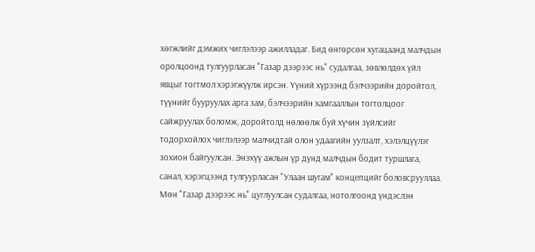хөгжлийг дэмжих чиглэлээр ажилладаг. Бид өнгөрсөн хугацаанд малчдын оролцоонд тулгуурласан "Газар дээрээс нь" судалгаа, зөвлөлдөх үйл явцыг тогтмол хэрэгжүүлж ирсэн. Үүний хүрээнд бэлчээрийн доройтол, түүнийг бууруулах арга зам, бэлчээрийн хамгааллын тогтолцоог сайжруулах боломж, доройтолд нөлөөлж буй хүчин зүйлсийг тодорхойлох чиглэлээр малчидтай олон удаагийн уулзалт, хэлэлцүүлэг зохион байгуулсан. Энэхүү ажлын үр дүнд малчдын бодит туршлага, санал, хэрэгцээнд тулгуурласан "Улаан шугам" концепцийг боловсрууллаа.
Мөн "Газар дээрээс нь" цуглуулсан судалгаа, нотолгоонд үндэслэн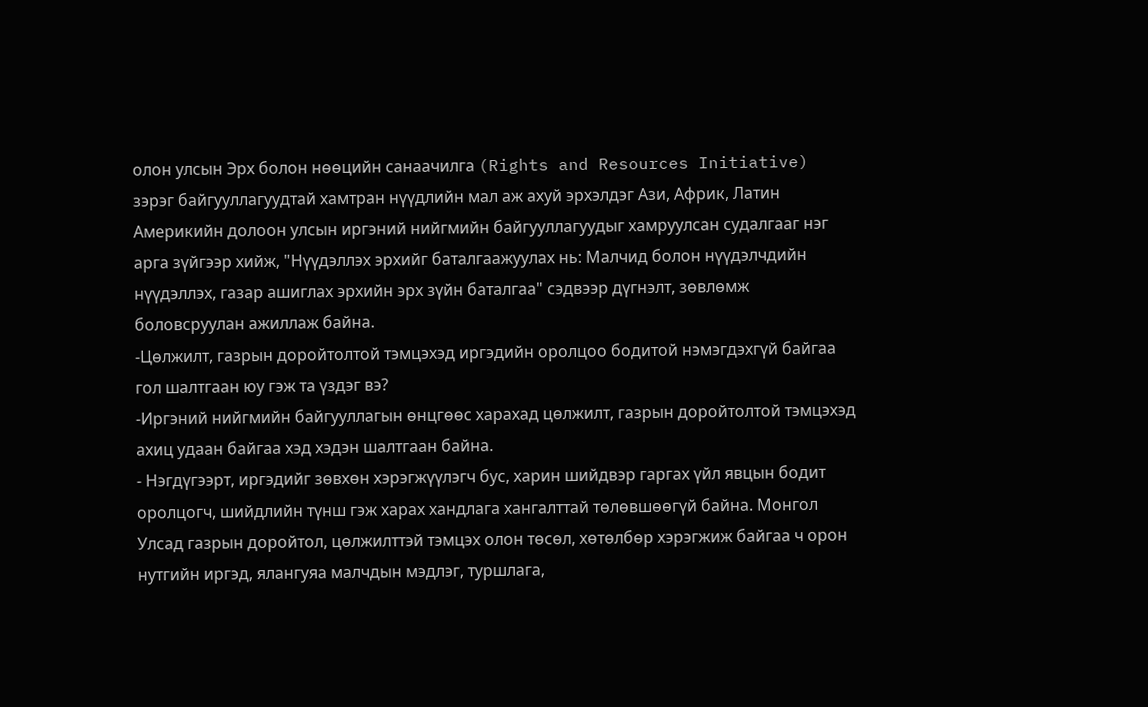олон улсын Эрх болон нөөцийн санаачилга (Rights and Resources Initiative) зэрэг байгууллагуудтай хамтран нүүдлийн мал аж ахуй эрхэлдэг Ази, Африк, Латин Америкийн долоон улсын иргэний нийгмийн байгууллагуудыг хамруулсан судалгааг нэг арга зүйгээр хийж, "Нүүдэллэх эрхийг баталгаажуулах нь: Малчид болон нүүдэлчдийн нүүдэллэх, газар ашиглах эрхийн эрх зүйн баталгаа" сэдвээр дүгнэлт, зөвлөмж боловсруулан ажиллаж байна.
-Цөлжилт, газрын доройтолтой тэмцэхэд иргэдийн оролцоо бодитой нэмэгдэхгүй байгаа гол шалтгаан юу гэж та үздэг вэ?
-Иргэний нийгмийн байгууллагын өнцгөөс харахад цөлжилт, газрын доройтолтой тэмцэхэд ахиц удаан байгаа хэд хэдэн шалтгаан байна.
- Нэгдүгээрт, иргэдийг зөвхөн хэрэгжүүлэгч бус, харин шийдвэр гаргах үйл явцын бодит оролцогч, шийдлийн түнш гэж харах хандлага хангалттай төлөвшөөгүй байна. Монгол Улсад газрын доройтол, цөлжилттэй тэмцэх олон төсөл, хөтөлбөр хэрэгжиж байгаа ч орон нутгийн иргэд, ялангуяа малчдын мэдлэг, туршлага,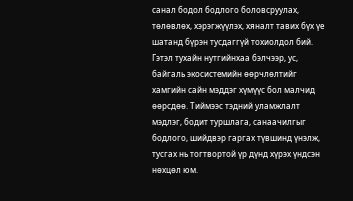санал бодол бодлого боловсруулах, төлөвлөх, хэрэгжүүлэх, хяналт тавих бүх үе шатанд бүрэн тусдаггүй тохиолдол бий. Гэтэл тухайн нутгийнхаа бэлчээр, ус, байгаль экосистемийн өөрчлөлтийг хамгийн сайн мэддэг хүмүүс бол малчид өөрсдөө. Тиймээс тэдний уламжлалт мэдлэг, бодит туршлага, санаачилгыг бодлого, шийдвэр гаргах түвшинд үнэлж, тусгах нь тогтвортой үр дүнд хүрэх үндсэн нөхцөл юм.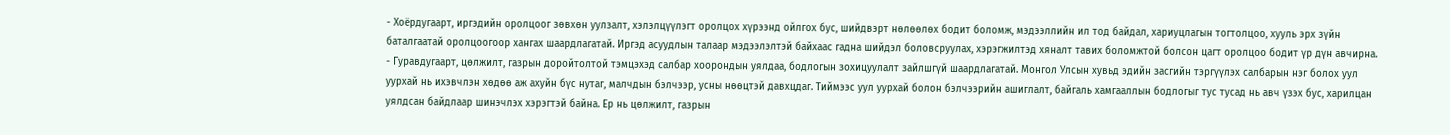- Хоёрдугаарт, иргэдийн оролцоог зөвхөн уулзалт, хэлэлцүүлэгт оролцох хүрээнд ойлгох бус, шийдвэрт нөлөөлөх бодит боломж, мэдээллийн ил тод байдал, хариуцлагын тогтолцоо, хууль эрх зүйн баталгаатай оролцоогоор хангах шаардлагатай. Иргэд асуудлын талаар мэдээлэлтэй байхаас гадна шийдэл боловсруулах, хэрэгжилтэд хяналт тавих боломжтой болсон цагт оролцоо бодит үр дүн авчирна.
- Гуравдугаарт, цөлжилт, газрын доройтолтой тэмцэхэд салбар хоорондын уялдаа, бодлогын зохицуулалт зайлшгүй шаардлагатай. Монгол Улсын хувьд эдийн засгийн тэргүүлэх салбарын нэг болох уул уурхай нь ихэвчлэн хөдөө аж ахуйн бүс нутаг, малчдын бэлчээр, усны нөөцтэй давхцдаг. Тиймээс уул уурхай болон бэлчээрийн ашиглалт, байгаль хамгааллын бодлогыг тус тусад нь авч үзэх бус, харилцан уялдсан байдлаар шинэчлэх хэрэгтэй байна. Ер нь цөлжилт, газрын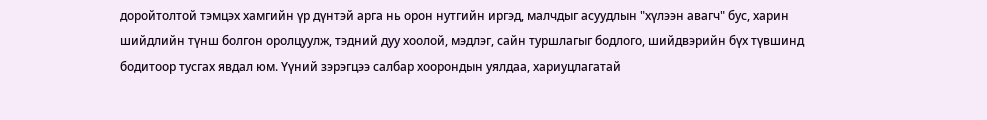доройтолтой тэмцэх хамгийн үр дүнтэй арга нь орон нутгийн иргэд, малчдыг асуудлын "хүлээн авагч" бус, харин шийдлийн түнш болгон оролцуулж, тэдний дуу хоолой, мэдлэг, сайн туршлагыг бодлого, шийдвэрийн бүх түвшинд бодитоор тусгах явдал юм. Үүний зэрэгцээ салбар хоорондын уялдаа, хариуцлагатай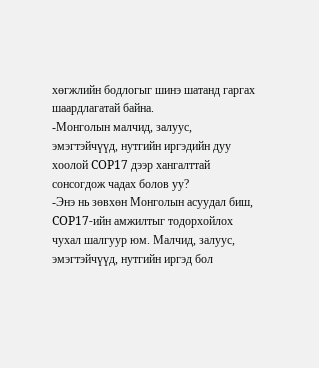хөгжлийн бодлогыг шинэ шатанд гаргах шаардлагатай байна.
-Монголын малчид, залуус, эмэгтэйчүүд, нутгийн иргэдийн дуу хоолой COP17 дээр хангалттай сонсогдож чадах болов уу?
-Энэ нь зөвхөн Монголын асуудал биш, COP17-ийн амжилтыг тодорхойлох чухал шалгуур юм. Малчид, залуус, эмэгтэйчүүд, нутгийн иргэд бол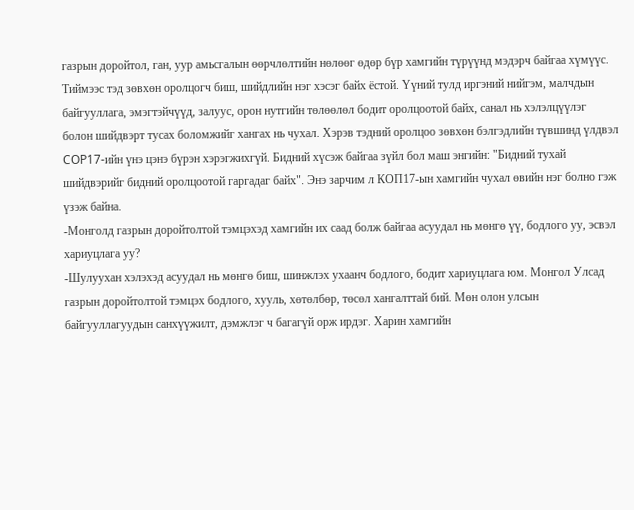газрын доройтол, ган, уур амьсгалын өөрчлөлтийн нөлөөг өдөр бүр хамгийн түрүүнд мэдэрч байгаа хүмүүс. Тиймээс тэд зөвхөн оролцогч биш, шийдлийн нэг хэсэг байх ёстой. Үүний тулд иргэний нийгэм, малчдын байгууллага, эмэгтэйчүүд, залуус, орон нутгийн төлөөлөл бодит оролцоотой байх, санал нь хэлэлцүүлэг болон шийдвэрт тусах боломжийг хангах нь чухал. Хэрэв тэдний оролцоо зөвхөн бэлгэдлийн түвшинд үлдвэл COP17-ийн үнэ цэнэ бүрэн хэрэгжихгүй. Бидний хүсэж байгаа зүйл бол маш энгийн: "Бидний тухай шийдвэрийг бидний оролцоотой гаргадаг байх". Энэ зарчим л КОП17-ын хамгийн чухал өвийн нэг болно гэж үзэж байна.
-Монголд газрын доройтолтой тэмцэхэд хамгийн их саад болж байгаа асуудал нь мөнгө үү, бодлого уу, эсвэл хариуцлага уу?
-Шулуухан хэлэхэд асуудал нь мөнгө биш, шинжлэх ухаанч бодлого, бодит хариуцлага юм. Монгол Улсад газрын доройтолтой тэмцэх бодлого, хууль, хөтөлбөр, төсөл хангалттай бий. Мөн олон улсын байгууллагуудын санхүүжилт, дэмжлэг ч багагүй орж ирдэг. Харин хамгийн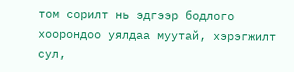том сорилт нь эдгээр бодлого хоорондоо уялдаа муутай, хэрэгжилт сул,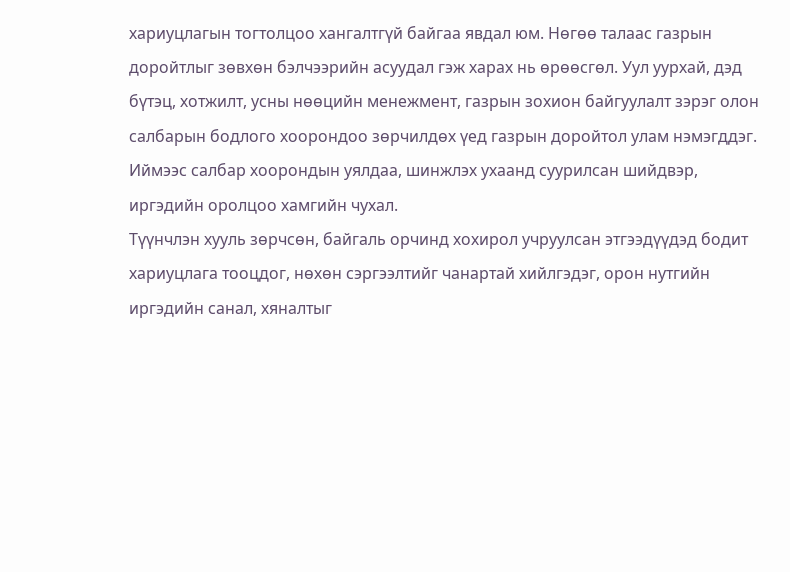хариуцлагын тогтолцоо хангалтгүй байгаа явдал юм. Нөгөө талаас газрын доройтлыг зөвхөн бэлчээрийн асуудал гэж харах нь өрөөсгөл. Уул уурхай, дэд бүтэц, хотжилт, усны нөөцийн менежмент, газрын зохион байгуулалт зэрэг олон салбарын бодлого хоорондоо зөрчилдөх үед газрын доройтол улам нэмэгддэг. Иймээс салбар хоорондын уялдаа, шинжлэх ухаанд суурилсан шийдвэр, иргэдийн оролцоо хамгийн чухал.
Түүнчлэн хууль зөрчсөн, байгаль орчинд хохирол учруулсан этгээдүүдэд бодит хариуцлага тооцдог, нөхөн сэргээлтийг чанартай хийлгэдэг, орон нутгийн иргэдийн санал, хяналтыг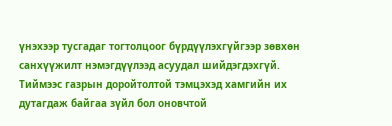үнэхээр тусгадаг тогтолцоог бүрдүүлэхгүйгээр зөвхөн санхүүжилт нэмэгдүүлээд асуудал шийдэгдэхгүй. Тиймээс газрын доройтолтой тэмцэхэд хамгийн их дутагдаж байгаа зүйл бол оновчтой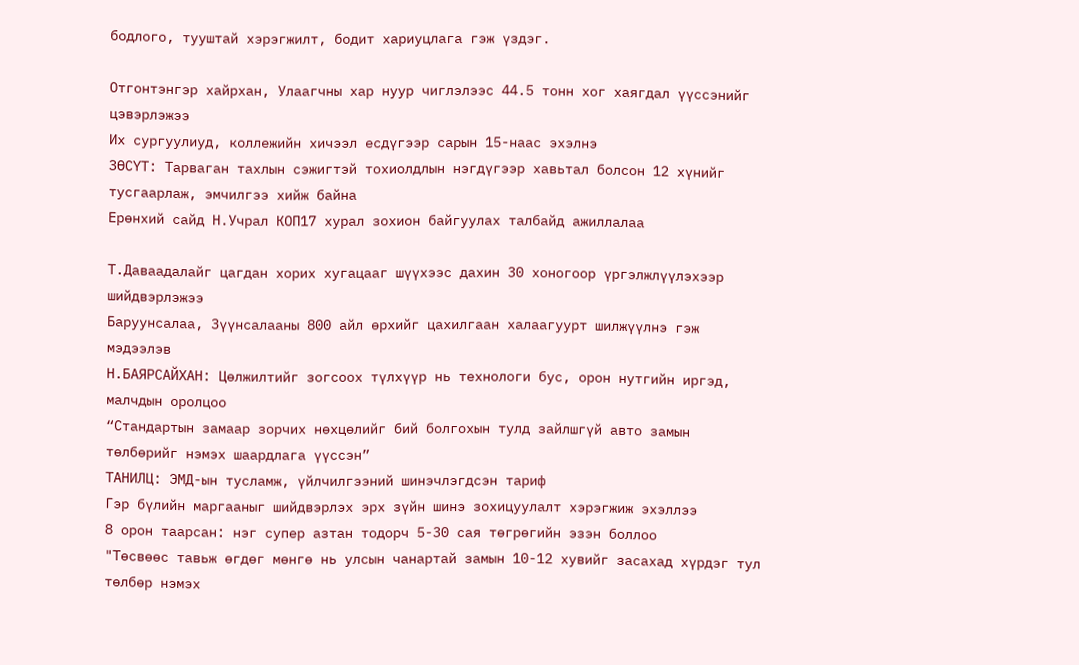бодлого, тууштай хэрэгжилт, бодит хариуцлага гэж үздэг.

Отгонтэнгэр хайрхан, Улаагчны хар нуур чиглэлээс 44.5 тонн хог хаягдал үүссэнийг цэвэрлэжээ
Их сургуулиуд, коллежийн хичээл есдүгээр сарын 15-наас эхэлнэ
ЗӨСҮТ: Тарваган тахлын сэжигтэй тохиолдлын нэгдүгээр хавьтал болсон 12 хүнийг тусгаарлаж, эмчилгээ хийж байна
Ерөнхий сайд Н.Учрал КОП17 хурал зохион байгуулах талбайд ажиллалаа

Т.Даваадалайг цагдан хорих хугацааг шүүхээс дахин 30 хоногоор үргэлжлүүлэхээр шийдвэрлэжээ
Баруунсалаа, Зүүнсалааны 800 айл өрхийг цахилгаан халаагуурт шилжүүлнэ гэж мэдээлэв
Н.БАЯРСАЙХАН: Цөлжилтийг зогсоох түлхүүр нь технологи бус, орон нутгийн иргэд, малчдын оролцоо
“Стандартын замаар зорчих нөхцөлийг бий болгохын тулд зайлшгүй авто замын төлбөрийг нэмэх шаардлага үүссэн”
ТАНИЛЦ: ЭМД-ын тусламж, үйлчилгээний шинэчлэгдсэн тариф
Гэр бүлийн маргааныг шийдвэрлэх эрх зүйн шинэ зохицуулалт хэрэгжиж эхэллээ
8 орон таарсан: нэг супер азтан тодорч 5-30 сая төгрөгийн эзэн боллоо
"Төсвөөс тавьж өгдөг мөнгө нь улсын чанартай замын 10-12 хувийг засахад хүрдэг тул төлбөр нэмэх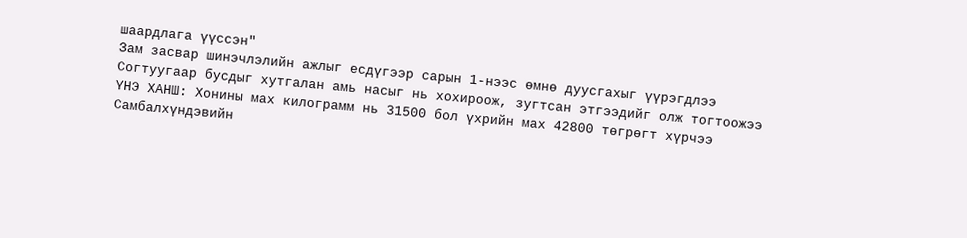шаардлага үүссэн"
Зам засвар шинэчлэлийн ажлыг есдүгээр сарын 1-нээс өмнө дуусгахыг үүрэгдлээ
Согтуугаар бусдыг хутгалан амь насыг нь хохироож, зугтсан этгээдийг олж тогтоожээ
ҮНЭ ХАНШ: Хонины мах килограмм нь 31500 бол үхрийн мах 42800 төгрөгт хүрчээ
Самбалхүндэвийн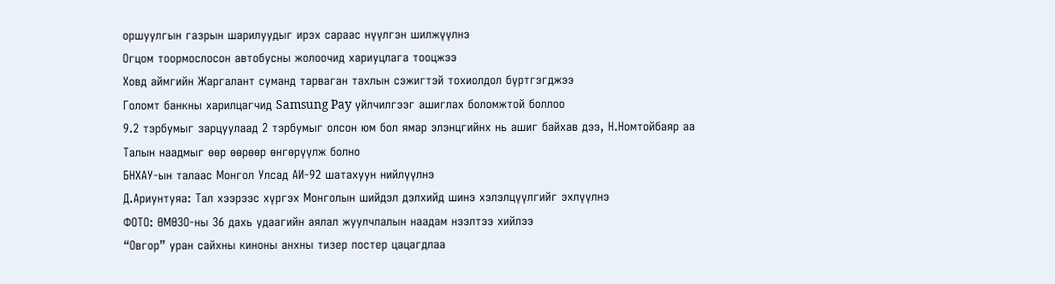оршуулгын газрын шарилуудыг ирэх сараас нүүлгэн шилжүүлнэ
Огцом тоормослосон автобусны жолоочид хариуцлага тооцжээ
Ховд аймгийн Жаргалант суманд тарваган тахлын сэжигтэй тохиолдол бүртгэгджээ
Голомт банкны харилцагчид Samsung Pay үйлчилгээг ашиглах боломжтой боллоо
9.2 тэрбумыг зарцуулаад 2 тэрбумыг олсон юм бол ямар элэнцгийнх нь ашиг байхав дээ, Н.Номтойбаяр аа
Талын наадмыг өөр өөрөөр өнгөрүүлж болно
БНХАУ-ын талаас Монгол Улсад АИ-92 шатахуун нийлүүлнэ
Д.Ариунтуяа: Тал хээрээс хүргэх Монголын шийдэл дэлхийд шинэ хэлэлцүүлгийг эхлүүлнэ
ФОТО: ӨМӨЗО-ны 36 дахь удаагийн аялал жуулчлалын наадам нээлтээ хийлээ
“Овгор” уран сайхны киноны анхны тизер постер цацагдлаа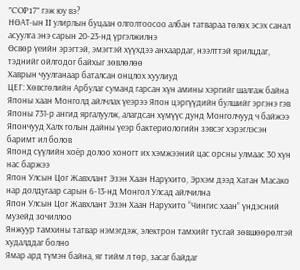"COP17" гэж юу вэ?
НӨАТ-ын II улирлын буцаан олголтоосоо албан татвараа төлөх эсэх санал асуулга энэ сарын 20-23-нд үргэлжилнэ
Өсвөр үеийн эрэгтэй, эмэгтэй хүүхдээ анхаардаг, нээлттэй ярилцдаг, тэднийг ойлгодог байхыг зөвлөлөө
Хаврын чуулганаар баталсан онцлох хуулиуд
ЦЕГ: Хөвсгөлийн Арбулаг суманд гарсан хүн амины хэргийг шалгаж байна
Японы хаан Монголд айлчлах үеэрээ Япон цэргүүдийн булшийг эргэнэ гэв
Японы 731-р ангид яргалуулж, алагдсан хүмүүс дунд Монголчууд ч байжээ
Япончууд Халх голын дайны үеэр бактериологийн зэвсэг хэрэглэсэн баримт ил болов
Японд сүүлийн хоёр долоо хоногт их хэмжээний цас орсны улмаас 30 хүн нас баржээ
Япон Улсын Цог Жавхлант Эзэн Хаан Нарүхито, Эрхэм дээд Хатан Масако нар долдугаар сарын 6-13-нд Монгол Улсад айлчилна
Япон Улсын Цог Жавхлант Эзэн Хаан Нарухито “Чингис хаан” үндэсний музейд зочиллоо
Янжуур тамхины татвар нэмэгдэж, электрон тамхийг тусгай зөвшөөрөлтэй худалддаг болно
Ямар ард түмэн байна, яг тийм л төр, засаг байдаг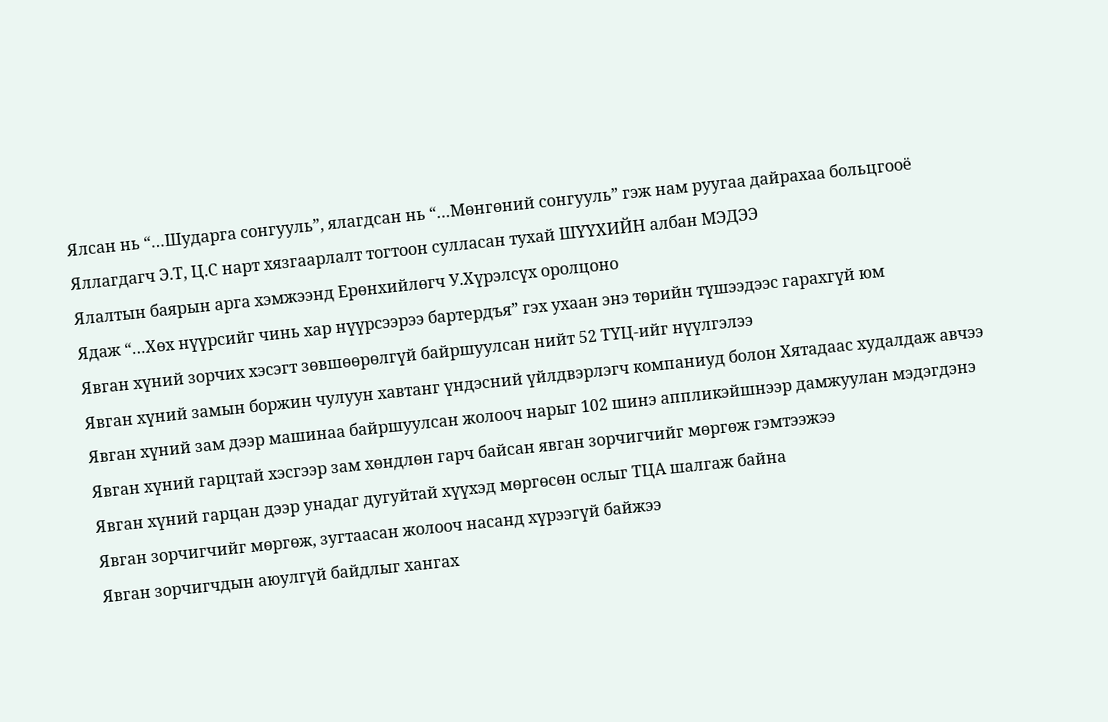Ялсан нь “…Шударга сонгууль”, ялагдсан нь “…Мөнгөний сонгууль” гэж нам руугаа дайрахаа больцгооё
Яллагдагч Э.Т, Ц.С нарт хязгаарлалт тогтоон сулласан тухай ШҮҮХИЙН албан МЭДЭЭ
Ялалтын баярын арга хэмжээнд Ерөнхийлөгч У.Хүрэлсүх оролцоно
Ядаж “…Хөх нүүрсийг чинь хар нүүрсээрээ бартердъя” гэх ухаан энэ төрийн түшээдээс гарахгүй юм
Явган хүний зорчих хэсэгт зөвшөөрөлгүй байршуулсан нийт 52 ТҮЦ-ийг нүүлгэлээ
Явган хүний замын боржин чулуун хавтанг үндэсний үйлдвэрлэгч компаниуд болон Хятадаас худалдаж авчээ
Явган хүний зам дээр машинаа байршуулсан жолооч нарыг 102 шинэ аппликэйшнээр дамжуулан мэдэгдэнэ
Явган хүний гарцтай хэсгээр зам хөндлөн гарч байсан явган зорчигчийг мөргөж гэмтээжээ
Явган хүний гарцан дээр унадаг дугуйтай хүүхэд мөргөсөн ослыг ТЦА шалгаж байна
Явган зорчигчийг мөргөж, зугтаасан жолооч насанд хүрээгүй байжээ
Явган зорчигчдын аюулгүй байдлыг хангах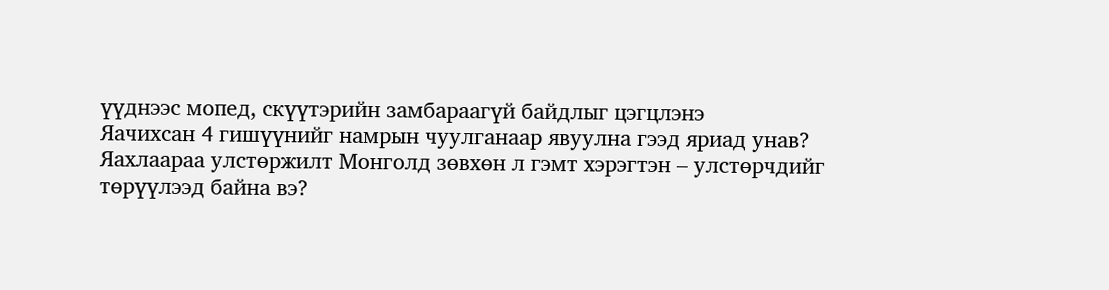үүднээс мопед, скүүтэрийн замбараагүй байдлыг цэгцлэнэ
Яачихсан 4 гишүүнийг намрын чуулганаар явуулна гээд яриад унав?
Яахлаараа улстөржилт Монголд зөвхөн л гэмт хэрэгтэн – улстөрчдийг төрүүлээд байна вэ?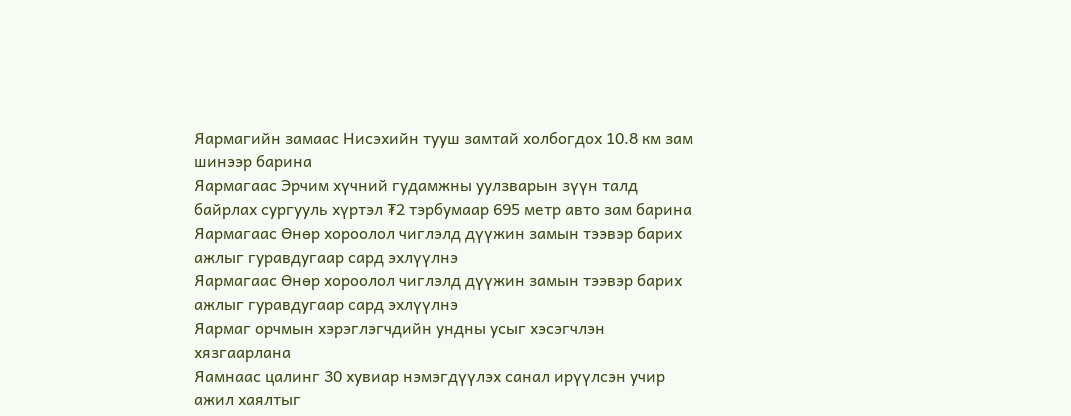Яармагийн замаас Нисэхийн тууш замтай холбогдох 10.8 км зам шинээр барина
Яармагаас Эрчим хүчний гудамжны уулзварын зүүн талд байрлах сургууль хүртэл ₮2 тэрбумаар 695 метр авто зам барина
Яармагаас Өнөр хороолол чиглэлд дүүжин замын тээвэр барих ажлыг гуравдугаар сард эхлүүлнэ
Яармагаас Өнөр хороолол чиглэлд дүүжин замын тээвэр барих ажлыг гуравдугаар сард эхлүүлнэ
Яармаг орчмын хэрэглэгчдийн ундны усыг хэсэгчлэн хязгаарлана
Яамнаас цалинг 30 хувиар нэмэгдүүлэх санал ирүүлсэн учир ажил хаялтыг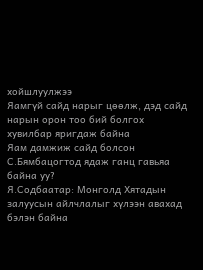хойшлуулжээ
Яамгүй сайд нарыг цөөлж, дэд сайд нарын орон тоо бий болгох хувилбар яригдаж байна
Яам дамжиж сайд болсон С.Бямбацогтод ядаж ганц гавьяа байна уу?
Я.Содбаатар: Монголд Хятадын залуусын айлчлалыг хүлээн авахад бэлэн байна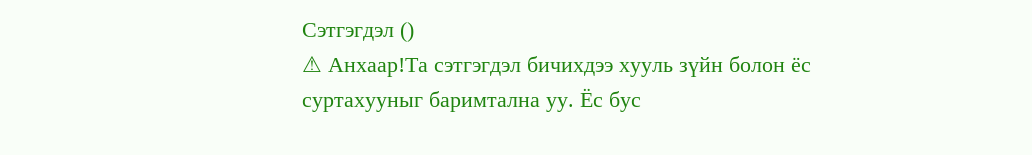Сэтгэгдэл ()
⚠ Анхаар!Та сэтгэгдэл бичихдээ хууль зүйн болон ёс суртахууныг баримтална уу. Ёс бус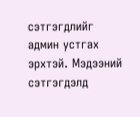сэтгэгдлийг админ устгах эрхтэй. Мэдээний сэтгэгдэлд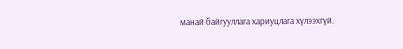манай байгууллага хариуцлага хүлээхгүй.